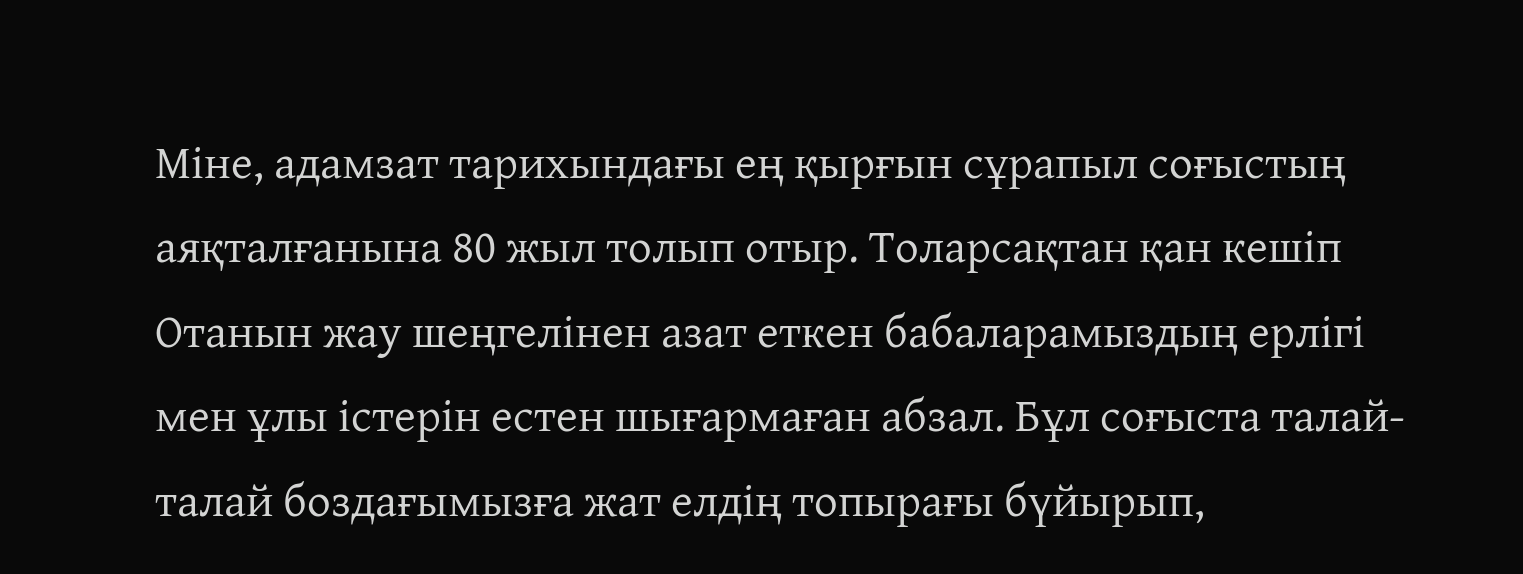Міне, адамзат тарихындағы ең қырғын сұрапыл соғыстың аяқталғанына 80 жыл толып отыр. Толарсақтан қан кешіп Отанын жау шеңгелінен азат еткен бабаларамыздың ерлігі мен ұлы істерін естен шығармаған абзал. Бұл соғыста талай-талай боздағымызға жат елдің топырағы бүйырып,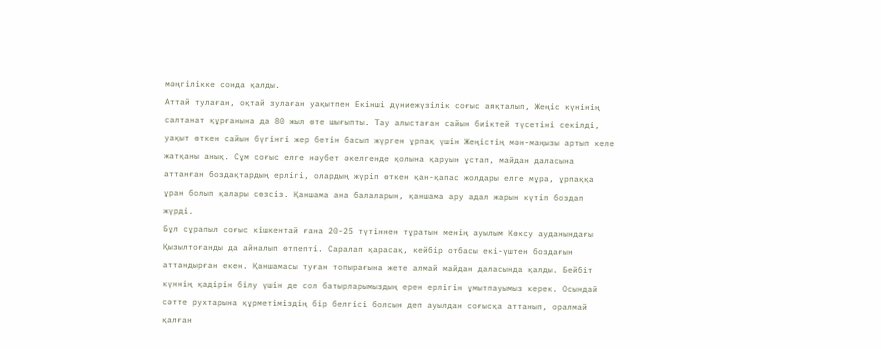мәңгілікке сонда қалды.
Аттай тулаған, оқтай зулаған уақытпен Екінші дүниежүзілік соғыс аяқталып, Жеңіс күнінің салтанат құрғанына да 80 жыл өте шығыпты. Тау алыстаған сайын биіктей түсетіні секілді, уақыт өткен сайын бүгінгі жер бетін басып жүрген ұрпақ үшін Жеңістің мән-маңызы артып келе жатқаны анық. Сұм соғыс елге нәубет әкелгенде қолына қаруын ұстап, майдан даласына аттанған боздақтардың ерлігі, олардың жүріп өткен қан-қапас жолдары елге мұра, ұрпаққа ұран болып қалары сөзсіз. Қаншама ана балаларын, қаншама ару адал жарын күтіп боздап жүрді.
Бұл сұрапыл соғыс кішкентай ғана 20-25 түтіннен тұратын менің ауылым Көксу ауданындағы Қызылтоғанды да айналып өтпепті. Саралап қарасақ, кейбір отбасы екі-үштен боздағын аттандырған екен. Қаншамасы туған топырағына жете алмай майдан даласында қалды. Бейбіт күннің қадірін білу үшін де сол батырларымыздың ерен ерлігін ұмытпауымыз керек. Осындай сәтте рухтарына құрметіміздің бір белгісі болсын деп ауылдан соғысқа аттанып, оралмай қалған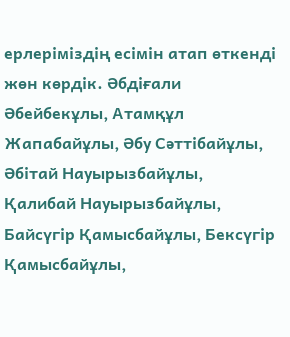ерлеріміздің есімін атап өткенді жөн көрдік. Әбдіғали Әбейбекұлы, Атамқұл Жапабайұлы, Әбу Сәттібайұлы, Әбітай Науырызбайұлы, Қалибай Науырызбайұлы, Байсүгір Қамысбайұлы, Бексүгір Қамысбайұлы,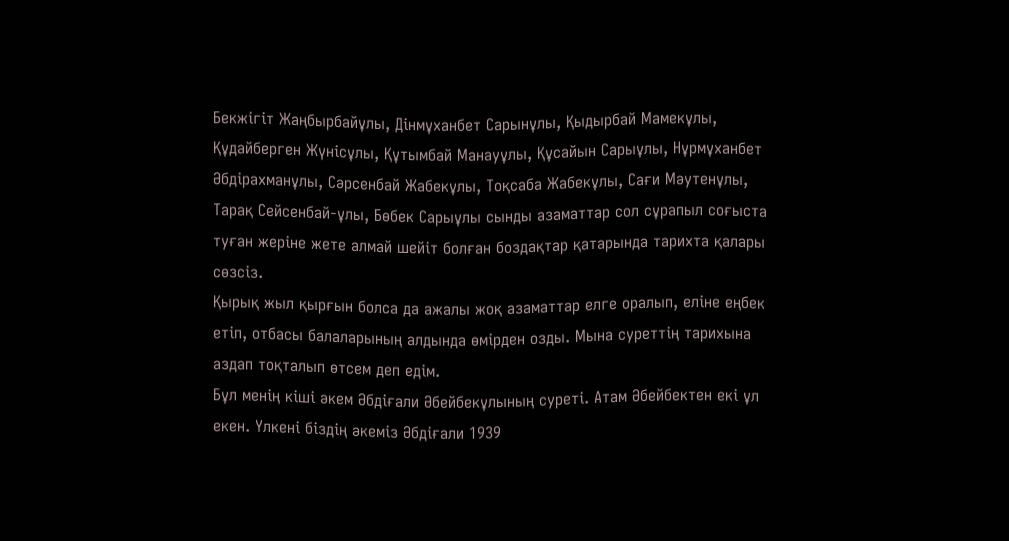Бекжігіт Жаңбырбайұлы, Дінмұханбет Сарынұлы, Қыдырбай Мамекұлы, Құдайберген Жүнісұлы, Құтымбай Манауұлы, Құсайын Сарыұлы, Нұрмұханбет Әбдірахманұлы, Сәрсенбай Жабекұлы, Тоқсаба Жабекұлы, Сағи Мәутенұлы, Тарақ Сейсенбай-ұлы, Бөбек Сарыұлы сынды азаматтар сол сұрапыл соғыста туған жеріне жете алмай шейіт болған боздақтар қатарында тарихта қалары сөзсіз.
Қырық жыл қырғын болса да ажалы жоқ азаматтар елге оралып, еліне еңбек етіп, отбасы балаларының алдында өмірден озды. Мына суреттің тарихына аздап тоқталып өтсем деп едім.
Бұл менің кіші әкем Әбдіғали Әбейбекұлының суреті. Атам Әбейбектен екі ұл екен. Үлкені біздің әкеміз Әбдіғали 1939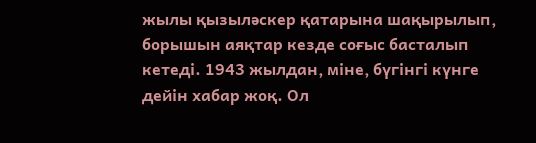жылы қызыләскер қатарына шақырылып, борышын аяқтар кезде соғыс басталып кетеді. 1943 жылдан, міне, бүгінгі күнге дейін хабар жоқ. Ол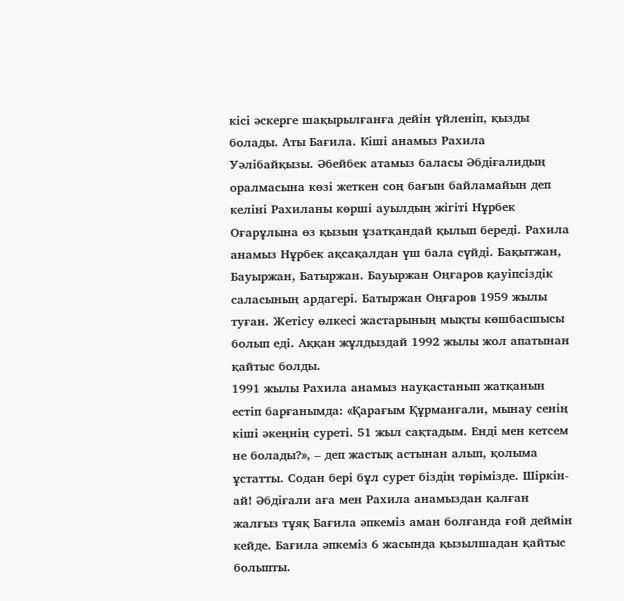кісі әскерге шақырылғанға дейін үйленіп, қызды болады. Аты Бағила. Кіші анамыз Рахила Уәлібайқызы. Әбейбек атамыз баласы Әбдіғалидың оралмасына көзі жеткен соң бағын байламайын деп келіні Рахиланы көрші ауылдың жігіті Нұрбек Оғарұлына өз қызын ұзатқандай қылып береді. Рахила анамыз Нұрбек ақсақалдан үш бала сүйді. Бақытжан, Бауыржан, Батыржан. Бауыржан Оңғаров қауіпсіздік саласының ардагері. Батыржан Оңғаров 1959 жылы туған. Жетісу өлкесі жастарының мықты көшбасшысы болып еді. Аққан жұлдыздай 1992 жылы жол апатынан қайтыс болды.
1991 жылы Рахила анамыз науқастанып жатқанын естіп барғанымда: «Қарағым Құрманғали, мынау сенің кіші әкеңнің суреті. 51 жыл сақтадым. Енді мен кетсем не болады?», – деп жастық астынан алып, қолыма ұстатты. Содан бері бұл сурет біздің төрімізде. Шіркін-ай! Әбдіғали аға мен Рахила анамыздан қалған жалғыз тұяқ Бағила әпкеміз аман болғанда ғой деймін кейде. Бағила әпкеміз 6 жасында қызылшадан қайтыс болыпты.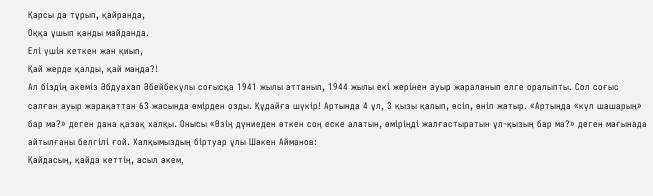Қарсы да тұрып, қайранда,
Оққа ұшып қанды майданда.
Елі үшін кеткен жан қиып,
Қай жерде қалды, қай маңда?!
Ал біздің әкеміз Әбдуахап Әбейбекұлы соғысқа 1941 жылы аттанып, 1944 жылы екі жерінен ауыр жараланып елге оралыпты. Сол соғыс салған ауыр жарақаттан 63 жасында өмірден озды. Құдайға шүкір! Артында 4 ұл, 3 қызы қалып, өсіп, өніп жатыр. «Артыңда «күл шашарың» бар ма?» деген дана қазақ халқы. Онысы «Өзің дүниеден өткен соң еске алатын, өміріңді жалғастыратын ұл-қызың бар ма?» деген мағынада айтылғаны белгілі ғой. Халқымыздың біртуар ұлы Шәкен Айманов:
Қайдасың, қайда кеттің, асыл әкем,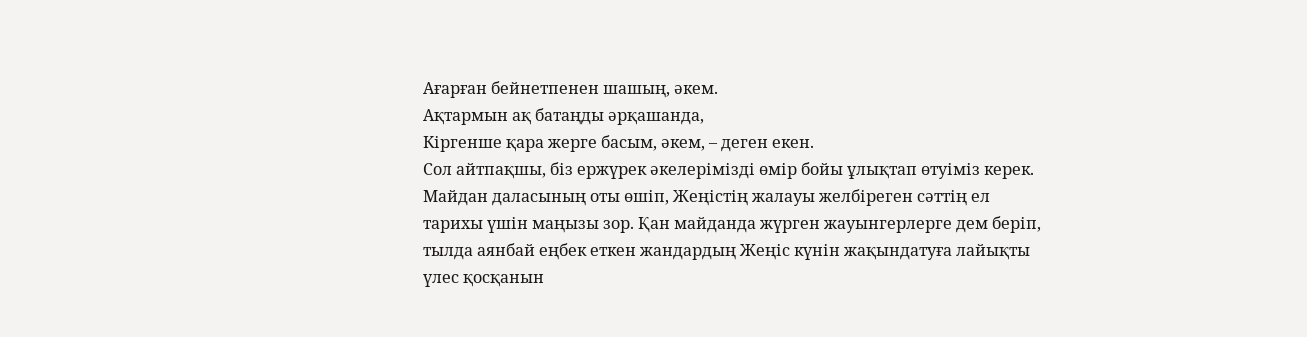Ағарған бейнетпенен шашың, әкем.
Ақтармын ақ батаңды әрқашанда,
Кіргенше қара жерге басым, әкем, – деген екен.
Сол айтпақшы, біз ержүрек әкелерімізді өмір бойы ұлықтап өтуіміз керек. Майдан даласының оты өшіп, Жеңістің жалауы желбіреген сәттің ел тарихы үшін маңызы зор. Қан майданда жүрген жауынгерлерге дем беріп, тылда аянбай еңбек еткен жандардың Жеңіс күнін жақындатуға лайықты үлес қосқанын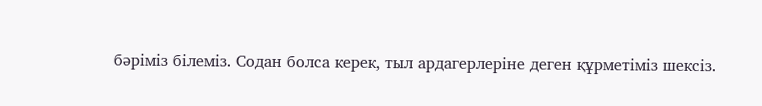бәріміз білеміз. Содан болса керек, тыл ардагерлеріне деген құрметіміз шексіз.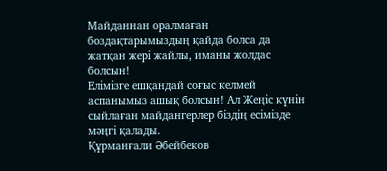Майданнан оралмаған боздақтарымыздың қайда болса да жатқан жері жайлы, иманы жолдас болсын!
Елімізге ешқандай соғыс келмей аспанымыз ашық болсын! Ал Жеңіс күнін сыйлаған майдангерлер біздің есімізде мәңгі қалады.
Құрманғали Әбейбеков